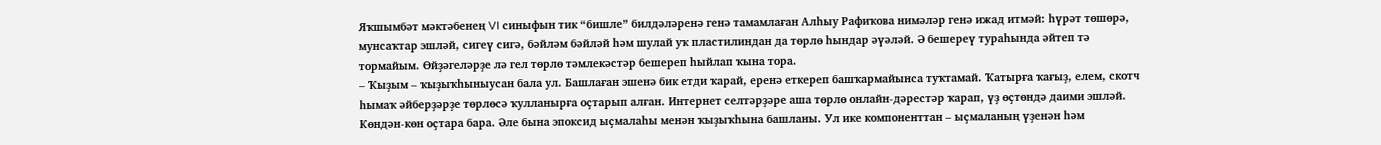Яҡшымбәт мәктәбенең VI синыфын тик “бишле” билдәләренә генә тамамлаған Алһыу Рафиҡова нимәләр генә ижад итмәй: һүрәт төшөрә, мунсаҡтар эшләй, сигеү сигә, бәйләм бәйләй һәм шулай уҡ пластилиндан да төрлө һындар әүәләй. Ә бешереү тураһында әйтеп тә тормайым. Өйҙәгеләрҙе лә гел төрлө тәмлекәстәр бешереп һыйлап ҡына тора.
– Ҡыҙым – ҡыҙыҡһыныусан бала ул. Башлаған эшенә бик етди ҡарай, еренә еткереп башҡармайынса туҡтамай. Ҡатырға ҡағыҙ, елем, скотч һымаҡ әйберҙәрҙе төрлөсә ҡулланырға оҫтарып алған. Интернет селтәрҙәре аша төрлө онлайн-дәрестәр ҡарап, үҙ өҫтөндә даими эшләй. Көндән-көн оҫтара бара. Әле бына эпоксид ыҫмалаһы менән ҡыҙыҡһына башланы. Ул ике компоненттан – ыҫмаланың үҙенән һәм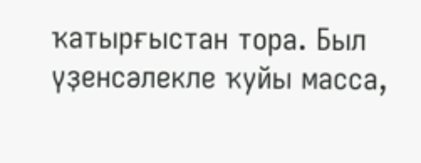ҡатырғыстан тора. Был үҙенсәлекле ҡуйы масса,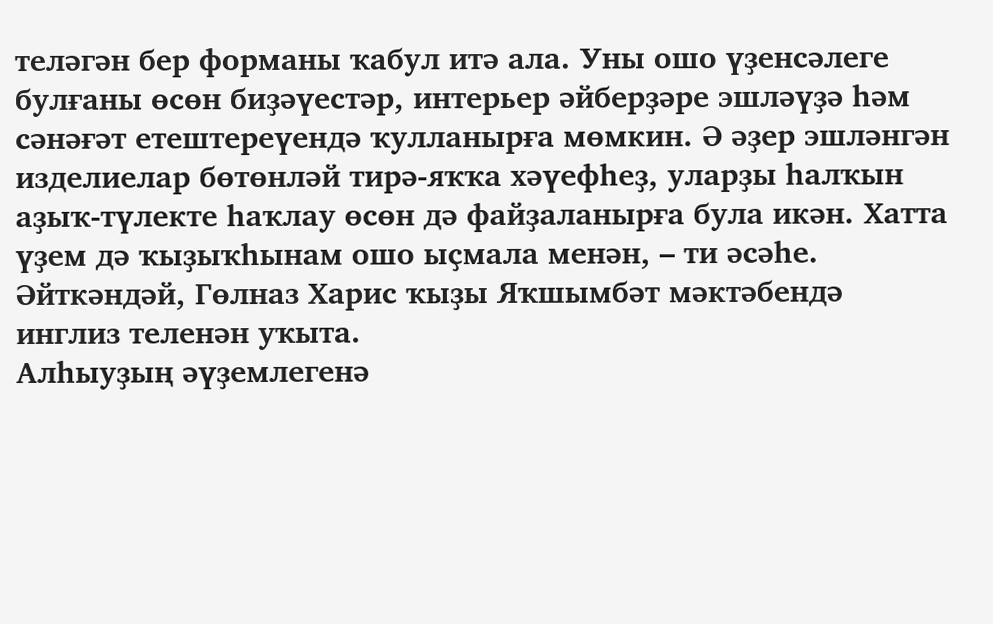теләгән бер форманы ҡабул итә ала. Уны ошо үҙенсәлеге булғаны өсөн биҙәүестәр, интерьер әйберҙәре эшләүҙә һәм сәнәғәт етештереүендә ҡулланырға мөмкин. Ә әҙер эшләнгән изделиелар бөтөнләй тирә-яҡҡа хәүефһеҙ, уларҙы һалҡын аҙыҡ-түлекте һаҡлау өсөн дә файҙаланырға була икән. Хатта үҙем дә ҡыҙыҡһынам ошо ыҫмала менән, – ти әсәһе. Әйткәндәй, Гөлназ Харис ҡыҙы Яҡшымбәт мәктәбендә инглиз теленән уҡыта.
Алһыуҙың әүҙемлегенә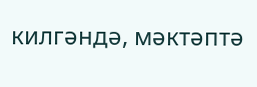килгәндә, мәктәптә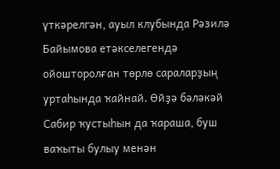үткәрелгән, ауыл клубында Рәзилә Байымова етәкселегендә ойошторолған төрлө сараларҙың уртаһында ҡайнай. Өйҙә бәләкәй Сабир ҡустыһын да ҡараша, буш ваҡыты булыу менән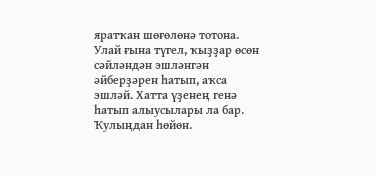яратҡан шөғөлөнә тотона. Улай ғына түгел, ҡыҙҙар өсөн сәйләндән эшләнгән әйберҙәрен һатып, аҡса эшләй. Хатта үҙенең генә һатып алыусылары ла бар.
Ҡулыңдан һөйөн.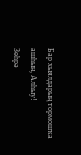Бар хыялдарың тормошҡа ашһын, Алһыу!
Зөһрә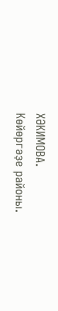ХӘКИМОВА.
Көйөргәҙе районы.